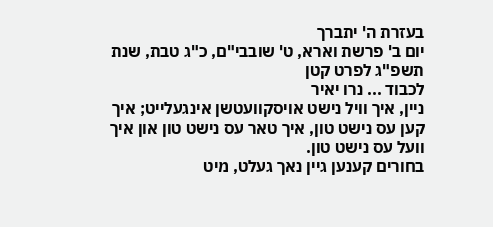בעזרת ה' יתברך
יום ב' פרשת וארא, ט' שובבי"ם, כ"ג טבת, שנת תשפ"ג לפרט קטן
לכבוד ... נרו יאיר
ניין, איך וויל נישט אויסקוועטשן אינגעלייט; איך קען עס נישט טון, איך טאר עס נישט טון און איך וועל עס נישט טון.
בחורים קענען גיין נאך געלט, מיט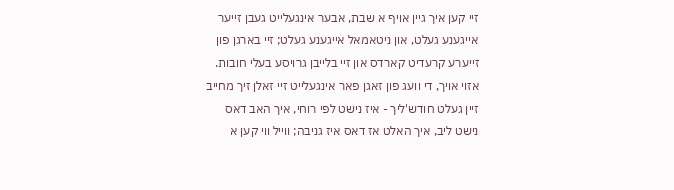זיי קען איך גיין אויף א שבת, אבער אינגעלייט געבן זייער אייגענע געלט, און ניטאמאל אייגענע געלט; זיי בארגן פון זייערע קרעדיט קארדס און זיי בלייבן גרויסע בעלי חובות.
אזוי אויך, די וועג פון זאגן פאר אינגעלייט זיי זאלן זיך מחייב זיין געלט חודש'ליך - איז נישט לפי רוחי, איך האב דאס נישט ליב, איך האלט אז דאס איז גניבה; ווייל ווי קען א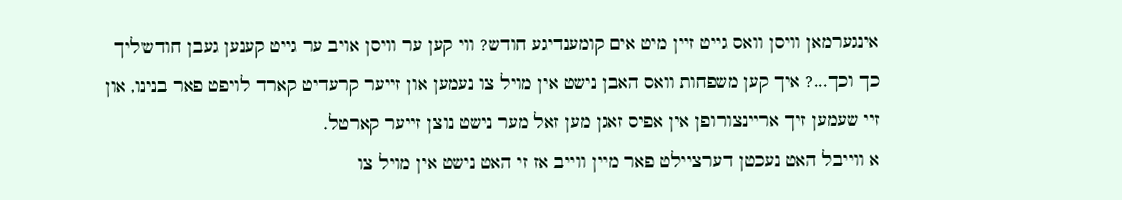אינגערמאן וויסן וואס גייט זיין מיט אים קומענדיגע חודש? ווי קען ער וויסן אויב ער גייט קענען געבן חודש'ליך כך וכך...? איך קען משפחות וואס האבן נישט אין מויל צו נעמען און זייער קרעדיט קארד לויפט פאר בנינו, און זיי שעמען זיך אריינצורופן אין אפיס זאגן מען זאל מער נישט נוצן זייער קארטל.
א ווייבל האט נעכטן דערציילט פאר מיין ווייב אז זי האט נישט אין מויל צו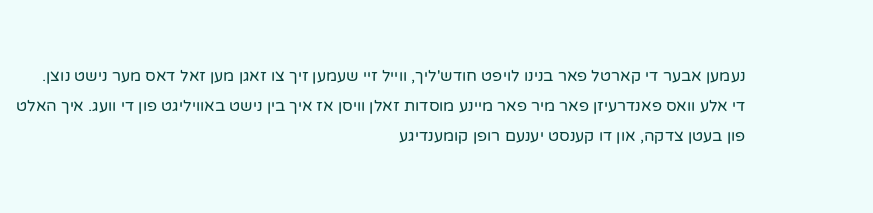נעמען אבער די קארטל פאר בנינו לויפט חודש'ליך, ווייל זיי שעמען זיך צו זאגן מען זאל דאס מער נישט נוצן.
די אלע וואס פאנדרעיזן פאר מיר פאר מיינע מוסדות זאלן וויסן אז איך בין נישט באוויליגט פון די וועג. איך האלט פון בעטן צדקה, און דו קענסט יענעם רופן קומענדיגע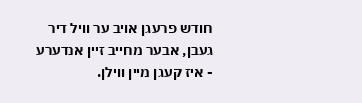חודש פרעגן אויב ער וויל דיר געבן, אבער מחייב זיין אנדערע - איז קעגן מיין ווילן.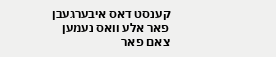קענסט דאס איבערגעבן פאר אלע וואס נעמען צאם פאר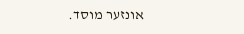אונזער מוסד.